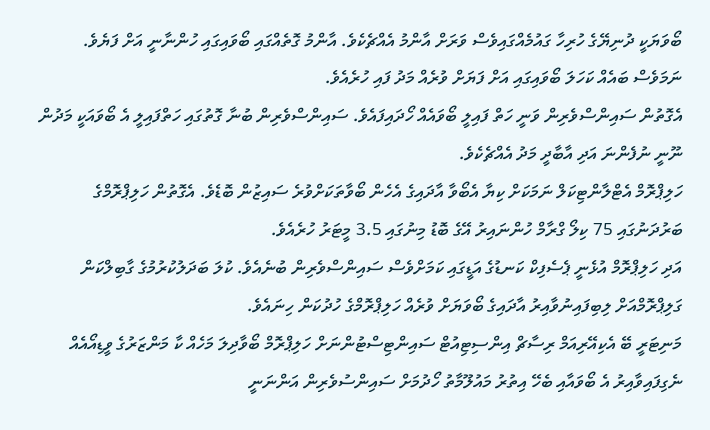ބޯވަޔަކީ ދުނިޔޭގެ ހުރިހާ ގައުމެއްގައިވެސް ވަރަށް އާންމު އެއްޗެކެވެ. އާންމު ގޮތެއްގައި ބޯވައިގައި ހުންނާނީ އަށް ފަޔެވެ. ނަމަވެސް ބައެއް ކަހަލަ ބޯވައިގައި އަށް ފަޔަށް ވުރެއް މަދު ފައި ހުރެއެވެ.
އެގޮތުން ސައިންސްވެރިން ވަނީ ހަތް ފައިލީ ބޯވައެއް ހޯދައިފައެވެ. ސައިންސްވެރިން ބުނާ ގޮތުގައި ހަތްފައިލީ އެ ބޯވައަކީ މަދުން ނޫނީ ނުފެންނަ އަދި އާބާދީ މަދު އެއްޗެކެވެ.
ހަލިޕްރޮމް އެޓްލާންޓިކަލް ނަމަކަށް ކިޔާ އެބޯވާ އާދައިގެ އެހެން ބޯވާތަކަށްވުރެ ސައިޒުން ބޮޑެވެ. އެގޮތުން ހަލިޕްރޮމްގެ ބަރުދަނުގައި 75 ކިލޯ ގްރާމް ހުންނައިރު އޭގެ ބޮޑު މިނުގައި 3.5 މީޓަރު ހުރެއެވެ.
އަދި ހަލިޕްރޮމް އުޅެނީ ޕެސެފިކް ކަނޑުގެ އަޑީގައި ކަމަށްވެސް ސައިންސްވެރިން ބުނެއެވެ. ކުލަ ބަދަލުކުރުމުގެ ގާބިލްކަން ގަލިޕްރޮމްއަށް ލިބިފައިނުވާއިރު އާދައިގެ ބޯވަޔަށް ވުރެއް ހަލިޕްރޮމްގެ ހުދުކަން ހިނައެވެ.
މަނިޓަރީ ބޭ އެކިއޭރިއަމް ރިސާޗް އިންސިޓިއުޓް ސައިންޓިސްޓުންނަށް ހަލިޕްރޮމް ބޯވާދިލަ މަހެއް ކާ މަންޒަރުގެ ވީޑިއޯއެއް ނެގިފައިވާއިރު އެ ބޯވައާއި ބެހޭ އިތުރު މައުލޫމާތު ހޯދުމަށް ސައިންސުވެރިން އަންނަނީ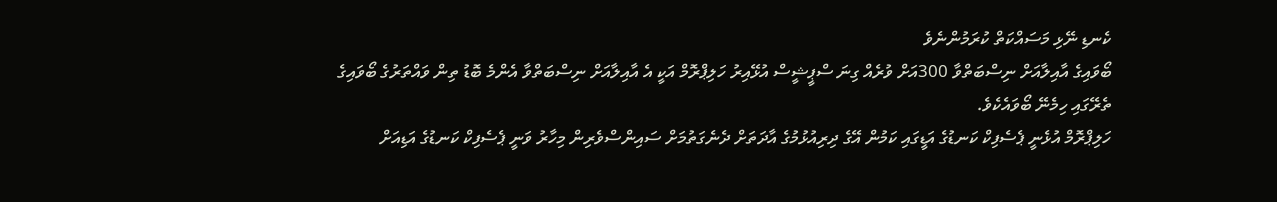ކެނޑި ނޭޅި މަސައްކަތް ކުރަމުންނެވެ
ބޯވައިގެ އާއިލާއަށް ނިސްބަތްވާ 300އަށް ވުރެއް ގިނަ ސްޕީޝީސް އުޅޭއިރު ހަލިޕްރޮމް އަކީ އެ އާއިލާއަށް ނިސްބަތްވާ އެންމެ ބޮޑު ތިން ވައްތަރުގެ ބޯވައިގެ ތެރޭގައި ހިމެނޭ ބޯވައެކެވެ.
ހަލިޕްރޮމް އުޅެނީ ޕެސެފިކް ކަނޑުގެ އަޑީގައި ކަމުން އޭގެ ދިރިއުޅުމުގެ އާދަތަށް ދެނެގަތުމަށް ސައިންސްވެރިން މިހާރު ވަނީ ޕެސެފިކް ކަނޑުގެ އަޑިއަށް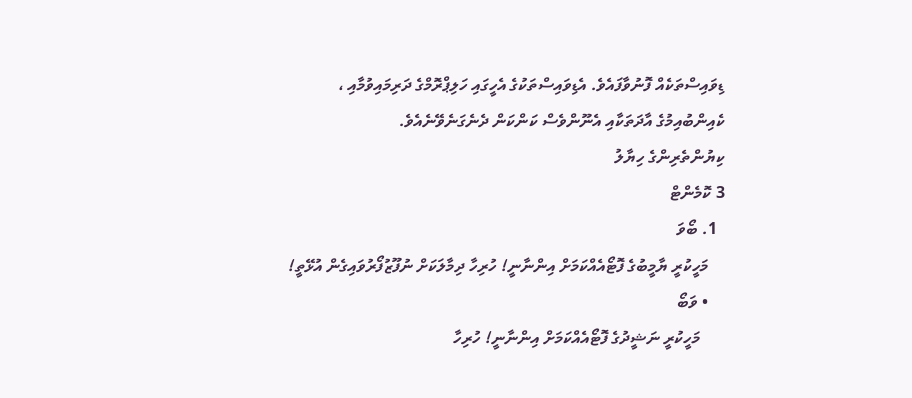ޑިވައިސްތަކެއް ފޮނުވާފައެވެ. އެޑިވައިސްތަކުގެ އެހީގައި ހަލިޕްރޮމްގެ ދަރިމައިވުމާއި ، ކެއިންބުއިމުގެ އާދަތަކާއި އެނޫންވެސް ކަންކަން ދެނެގަނެވޭނެއެވެ.
ކިޔުންތެރިންގެ ހިޔާލު
3 ކޮމެންޓް
  1. ބޯވަ
    މަހީކުރީ ޔާމީބުގެ ފޮޓޯއެއްކަމަށް އިންނާނީ! ހުރިހާ ދިމާލަކަށް ނުފޫޒުފޯރުވައިގެން އުޅޭތީ!
    • ވަބޯ
      މަހީކުރީ ނަޝީދުގެ ފޮޓޯއެއްކަމަށް އިންނާނީ! ހުރިހާ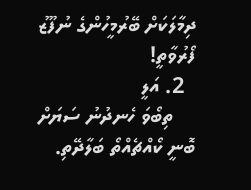ދިމާލަކަށް ބޭރުމީހުންގެ ނުފޫޒު ފޯރުވާތީ!
  2. އަލީ
    ތިބޯވަ ހެނދުނު ސަޔަށް ބޮނީ ކޯއްޗެއްތޯ ބަލާދޭތި.